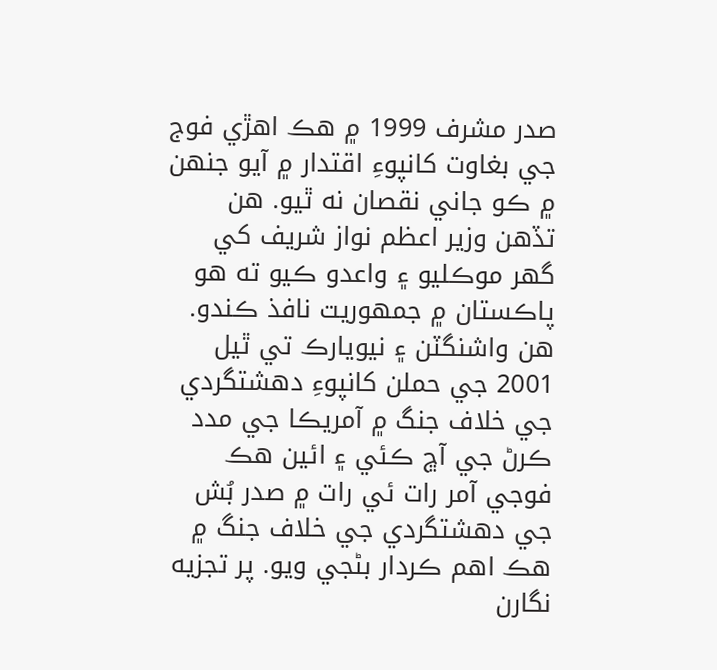صدر مشرف 1999 ۾ هڪ اهڙي فوج جي بغاوت کانپوءِ اقتدار ۾ آيو جنهن ۾ ڪو جاني نقصان نه ٿيو. هن تڏهن وزير اعظم نواز شريف کي گهر موڪليو ۽ واعدو ڪيو ته هو پاڪستان ۾ جمهوريت نافذ ڪندو. هن واشنگٽن ۽ نيويارڪ تي ٿيل 2001 جي حملن کانپوءِ دهشتگردي جي خلاف جنگ ۾ آمريڪا جي مدد ڪرڻ جي آڇ ڪئي ۽ ائين هڪ فوجي آمر رات ئي رات ۾ صدر بُش جي دهشتگردي جي خلاف جنگ ۾ هڪ اهم ڪردار بڻجي ويو. پر تجزيه نگارن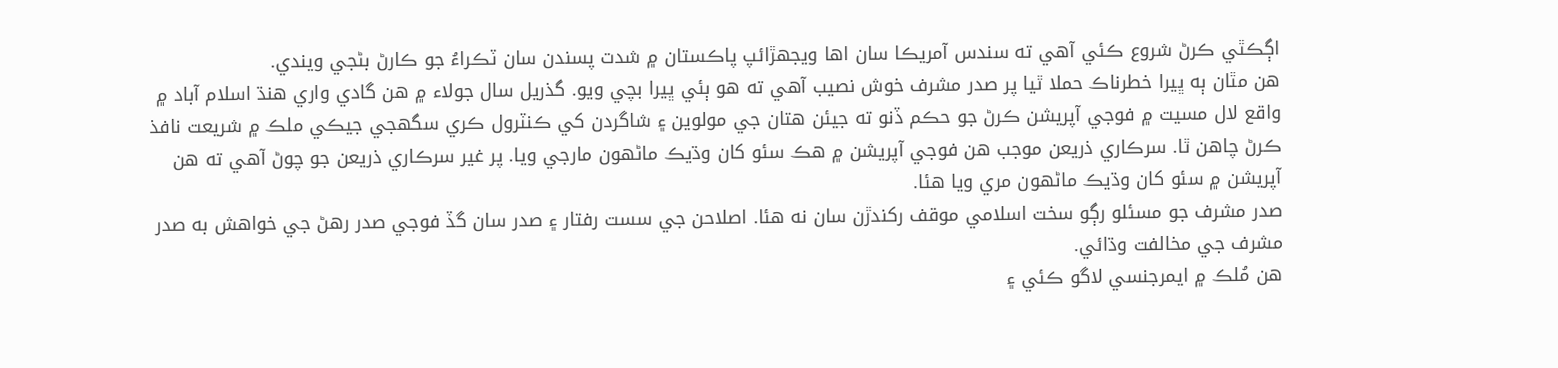اڳڪٿي ڪرڻ شروع ڪئي آهي ته سندس آمريڪا سان اها ويجهڙائپ پاڪستان ۾ شدت پسندن سان ٽڪراءُ جو ڪارڻ بڻجي ويندي.
هن مٿان ٻه ڀيرا خطرناڪ حملا ٿيا پر صدر مشرف خوش نصيب آهي ته هو ٻئي ڀيرا بچي ويو. گذريل سال جولاء ۾ هن گادي واري هنڌ اسلام آباد ۾ واقع لال مسيت ۾ فوجي آپريشن ڪرڻ جو حڪم ڏنو ته جيئن هتان جي مولوين ۽ شاگردن کي ڪنٽرول ڪري سگهجي جيڪي ملڪ ۾ شريعت نافذ ڪرڻ چاهن ٿا. سرڪاري ذريعن موجب هن فوجي آپريشن ۾ هڪ سئو کان وڌيڪ ماڻهون مارجي ويا. پر غير سرڪاري ذريعن جو چوڻ آهي ته هن آپريشن ۾ سئو کان وڌيڪ ماڻهون مري ويا هئا.
صدر مشرف جو مسئلو رڳو سخت اسلامي موقف رکندڙن سان نه هئا. اصلاحن جي سست رفتار ۽ صدر سان گڏ فوجي صدر رهڻ جي خواهش به صدر مشرف جي مخالفت وڌائي.
هن مُلڪ ۾ ايمرجنسي لاگو ڪئي ۽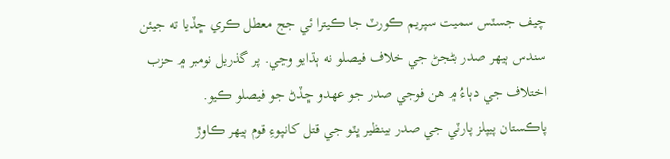چيف جسٽس سميت سپريم ڪورٽ جا ڪيترا ئي جج معطل ڪري ڇڏيا ته جيئن سندس ٻيهر صدر بڻجڻ جي خلاف فيصلو نه ٻڌايو وڃي. پر گذريل نومبر ۾ حزب اختلاف جي دٻاءُ ۾ هن فوجي صدر جو عهدو ڇڏڻ جو فيصلو ڪيو.
پاڪستان پيپلز پارٽي جي صدر بينظير ڀٽو جي قتل کانپوءِ قوم ٻيهر ڪاوڙ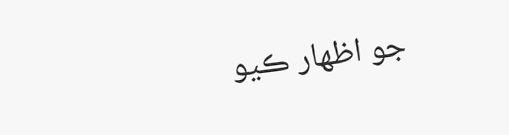جو اظهار ڪيو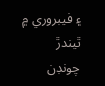۽ فيبروري ۾ ٿيندڙ چونڊن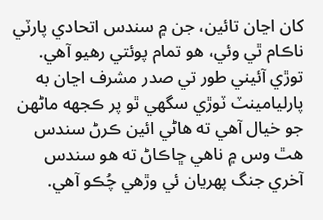کان اڃان تائين، جن ۾ سندس اتحادي پارٽي ناڪام ٿي وئي، هو تمام پوئتي رهيو آهي.
توڙي آئيني طور تي صدر مشرف اڃان به پارليامينٽ ٽوڙي سگهي ٿو پر ڪجهه ماڻهن جو خيال آهي ته هاڻي ائين ڪرڻ سندس هٿ وس ۾ ناهي ڇاڪاڻ ته هو سندس آخري جنگ پهريان ئي وڙهي چُڪو آهي.